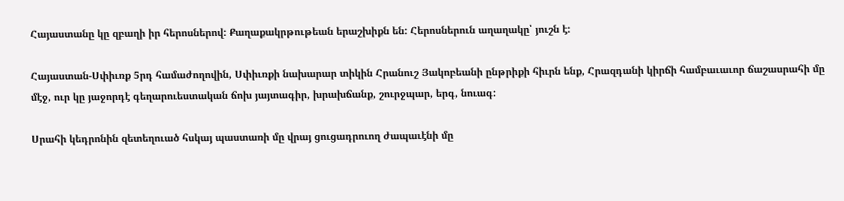Հայաստանը կը զբաղի իր հերոսներով: Քաղաքակրթութեան երաշխիքն են: Հերոսներուն աղաղակը՝ յուշն է:

Հայաստան-Սփիւռք 5րդ համաժողովին, Սփիւռքի նախարար տիկին Հրանուշ Յակոբեանի ընթրիքի հիւրն ենք, Հրազդանի կիրճի համբաւաւոր ճաշասրահի մը մէջ, ուր կը յաջորդէ գեղարուեստական ճոխ յայտագիր, խրախճանք, շուրջպար, երգ, նուագ:

Սրահի կեդրոնին զետեղուած հսկայ պաստառի մը վրայ ցուցադրուող ժապաւէնի մը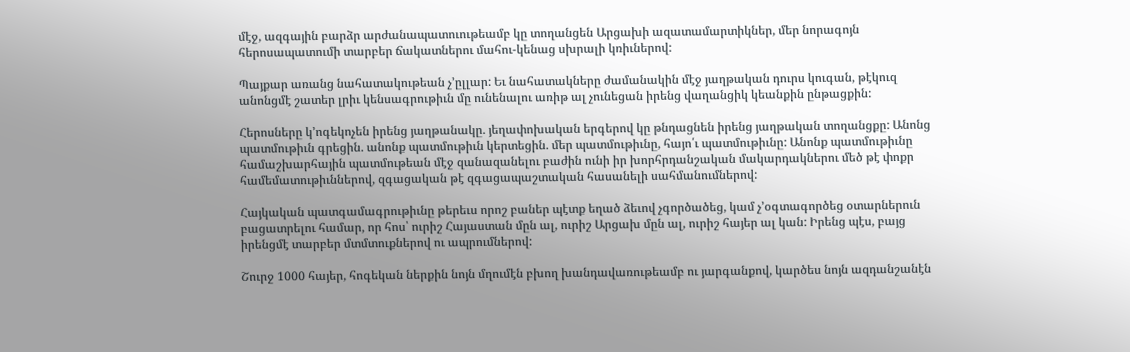մէջ, ազգային բարձր արժանապատուութեամբ կը տողանցեն Արցախի ազատամարտիկներ, մեր նորագոյն հերոսապատումի տարբեր ճակատներու մահու-կենաց սխրալի կռիւներով:

Պայքար առանց նահատակութեան չ’ըլլար: Եւ նահատակները ժամանակին մէջ յաղթական դուրս կուգան, թէկուզ անոնցմէ շատեր լրիւ կենսագրութիւն մը ունենալու առիթ ալ չունեցան իրենց վաղանցիկ կեանքին ընթացքին:

Հերոսները կ’ոգեկոչեն իրենց յաղթանակը. յեղափոխական երգերով կը թնդացնեն իրենց յաղթական տողանցքը: Անոնց պատմութիւն գրեցին. անոնք պատմութիւն կերտեցին. մեր պատմութիւնը, հայո՛ւ պատմութիւնը: Անոնք պատմութիւնը համաշխարհային պատմութեան մէջ զանազանելու բաժին ունի իր խորհրդանշական մակարդակներու մեծ թէ փոքր համեմատութիւններով, զգացական թէ զգացապաշտական հասանելի սահմանումներով:

Հայկական պատգամագրութիւնը թերեւս որոշ բաներ պէտք եղած ձեւով չգործածեց, կամ չ’օգտագործեց օտարներուն բացատրելու համար, որ հոս՝ ուրիշ Հայաստան մըն ալ, ուրիշ Արցախ մըն ալ, ուրիշ հայեր ալ կան: Իրենց պէս, բայց իրենցմէ տարբեր մտմտուքներով ու ապրումներով:

Շուրջ 1000 հայեր, հոգեկան ներքին նոյն մղումէն բխող խանդավառութեամբ ու յարգանքով, կարծես նոյն ազդանշանէն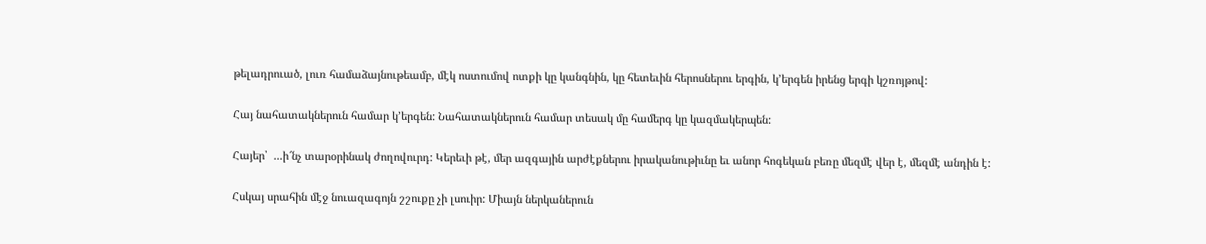թելադրուած, լուռ համաձայնութեամբ, մէկ ոստումով ոտքի կը կանգնին, կը հետեւին հերոսներու երգին, կ’երգեն իրենց երգի կշռոյթով:

Հայ նահատակներուն համար կ’երգեն: Նահատակներուն համար տեսակ մը համերգ կը կազմակերպեն:

Հայեր՝  ...ի՜նչ տարօրինակ ժողովուրդ: Կերեւի թէ, մեր ազգային արժէքներու իրականութիւնը եւ անոր հոգեկան բեռը մեզմէ վեր է, մեզմէ անդին է:

Հսկայ սրահին մէջ նուազագոյն շշուքը չի լսուիր: Միայն ներկաներուն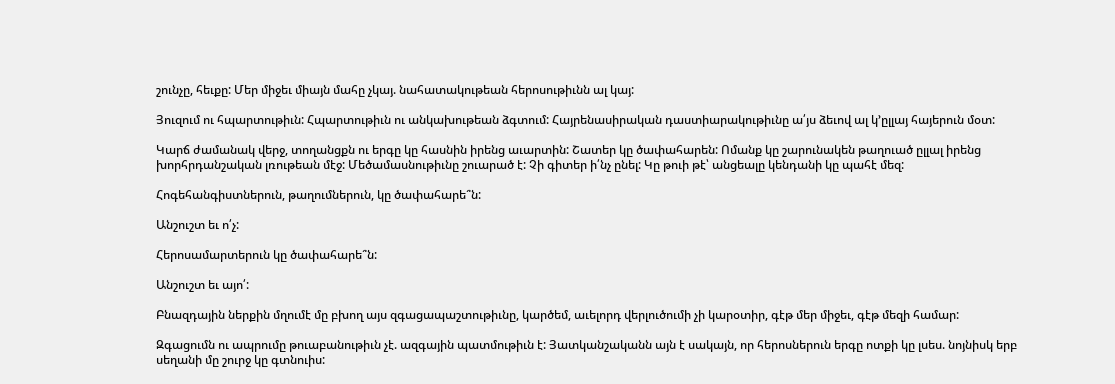շունչը, հեւքը: Մեր միջեւ միայն մահը չկայ. նահատակութեան հերոսութիւնն ալ կայ:

Յուզում ու հպարտութիւն: Հպարտութիւն ու անկախութեան ձգտում: Հայրենասիրական դաստիարակութիւնը ա՛յս ձեւով ալ կ’ըլլայ հայերուն մօտ:

Կարճ ժամանակ վերջ, տողանցքն ու երգը կը հասնին իրենց աւարտին: Շատեր կը ծափահարեն: Ոմանք կը շարունակեն թաղուած ըլլալ իրենց խորհրդանշական լռութեան մէջ: Մեծամասնութիւնը շուարած է: Չի գիտեր ի՛նչ ընել: Կը թուի թէ՝ անցեալը կենդանի կը պահէ մեզ:

Հոգեհանգիստներուն, թաղումներուն, կը ծափահարե՞ն:

Անշուշտ եւ ո՛չ:

Հերոսամարտերուն կը ծափահարե՞ն:

Անշուշտ եւ այո՛:

Բնազդային ներքին մղումէ մը բխող այս զգացապաշտութիւնը, կարծեմ, աւելորդ վերլուծումի չի կարօտիր, գէթ մեր միջեւ, գէթ մեզի համար:

Զգացումն ու ապրումը թուաբանութիւն չէ. ազգային պատմութիւն է: Յատկանշականն այն է սակայն, որ հերոսներուն երգը ոտքի կը լսես. նոյնիսկ երբ սեղանի մը շուրջ կը գտնուիս: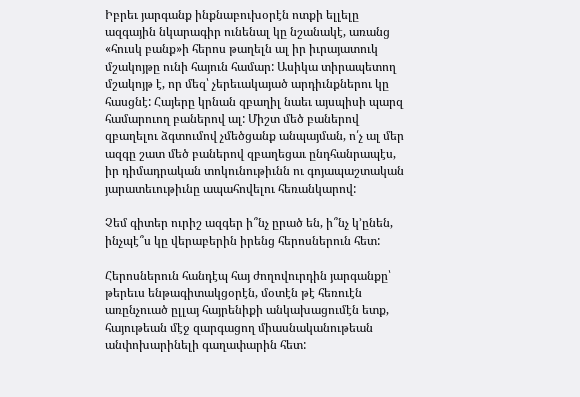Իբրեւ յարգանք ինքնաբուխօրէն ոտքի ելլելը ազգային նկարագիր ունենալ կը նշանակէ, առանց «հուսկ բանք»ի հերոս թաղելն ալ իր իւրայատուկ մշակոյթը ունի հայուն համար: Ասիկա տիրապետող մշակոյթ է, որ մեզ՝ չերեւակայած արդիւնքներու կը հասցնէ: Հայերը կրնան զբաղիլ նաեւ այսպիսի պարզ համարուող բաներով ալ: Միշտ մեծ բաներով զբաղելու ձգտումով չմեծցանք անպայման, ո՛չ ալ մեր ազգը շատ մեծ բաներով զբաղեցաւ ընդհանրապէս, իր դիմադրական տոկունութիւնն ու գոյապաշտական յարատեւութիւնը ապահովելու հեռանկարով:

Չեմ գիտեր ուրիշ ազգեր ի՞նչ ըրած են, ի՞նչ կ’ընեն, ինչպէ՞ս կը վերաբերին իրենց հերոսներուն հետ:

Հերոսներուն հանդէպ հայ ժողովուրդին յարգանքը՝ թերեւս ենթագիտակցօրէն, մօտէն թէ հեռուէն առընչուած ըլլայ հայրենիքի անկախացումէն ետք, հայութեան մէջ զարգացող միասնականութեան անփոխարինելի գաղափարին հետ: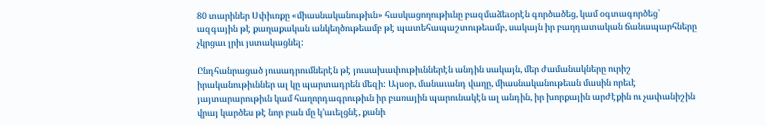80 տարիներ Սփիւռքը «միասնականութիւն» հասկացողութիւնը բազմաձեւօրէն գործածեց, կամ օգտագործեց՝ ազգային թէ քաղաքական անկեղծութեամբ թէ պատեհապաշտութեամբ, սակայն իր բաղդատական ճանապարհները չկրցաւ լրիւ յստակացնել:

Ընդհանրացած յուսադրումներէն թէ յուսախափութիւններէն անդին սակայն, մեր ժամանակները ուրիշ իրականութիւններ ալ կը պարտադրեն մեզի: Այսօր, մանաւանդ վաղը, միասնականութեան մասին որեւէ յայտարարութիւն կամ հաղորդագրութիւն իր բառային պարունակէն ալ անդին, իր խորքային արժէքին ու չափանիշին վրայ կարծես թէ նոր բան մը կ’աւելցնէ, քանի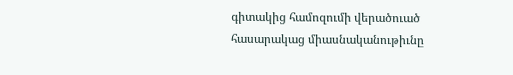գիտակից համոզումի վերածուած հասարակաց միասնականութիւնը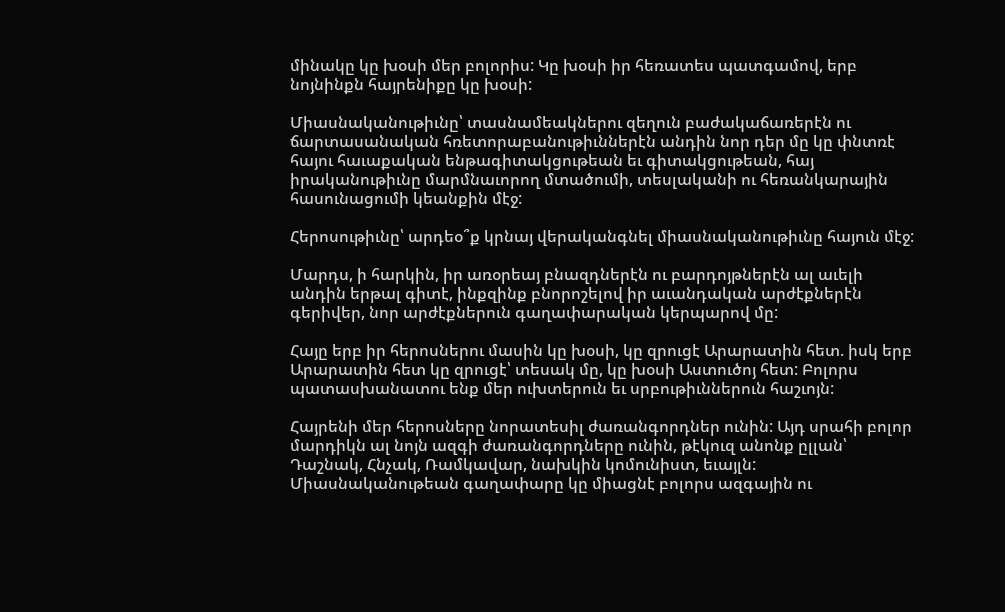մինակը կը խօսի մեր բոլորիս: Կը խօսի իր հեռատես պատգամով, երբ նոյնինքն հայրենիքը կը խօսի:

Միասնականութիւնը՝ տասնամեակներու զեղուն բաժակաճառերէն ու ճարտասանական հռետորաբանութիւններէն անդին նոր դեր մը կը փնտռէ հայու հաւաքական ենթագիտակցութեան եւ գիտակցութեան, հայ իրականութիւնը մարմնաւորող մտածումի, տեսլականի ու հեռանկարային հասունացումի կեանքին մէջ:

Հերոսութիւնը՝ արդեօ՞ք կրնայ վերականգնել միասնականութիւնը հայուն մէջ:

Մարդս, ի հարկին, իր առօրեայ բնազդներէն ու բարդոյթներէն ալ աւելի անդին երթալ գիտէ, ինքզինք բնորոշելով իր աւանդական արժէքներէն գերիվեր, նոր արժէքներուն գաղափարական կերպարով մը:

Հայը երբ իր հերոսներու մասին կը խօսի, կը զրուցէ Արարատին հետ. իսկ երբ Արարատին հետ կը զրուցէ՝ տեսակ մը, կը խօսի Աստուծոյ հետ: Բոլորս պատասխանատու ենք մեր ուխտերուն եւ սրբութիւններուն հաշւոյն:

Հայրենի մեր հերոսները նորատեսիլ ժառանգորդներ ունին: Այդ սրահի բոլոր մարդիկն ալ նոյն ազգի ժառանգորդները ունին, թէկուզ անոնք ըլլան՝ Դաշնակ, Հնչակ, Ռամկավար, նախկին կոմունիստ, եւայլն: Միասնականութեան գաղափարը կը միացնէ բոլորս ազգային ու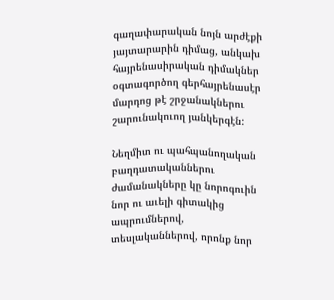գաղափարական նոյն արժէքի յայտարարին դիմաց, անկախ հայրենասիրական դիմակներ օգտագործող գերհայրենասէր մարդոց թէ շրջանակներու շարունակուող յանկերգէն:

Նեղմիտ ու պահպանողական բաղդատականներու ժամանակները կը նորոգուին նոր ու աւելի գիտակից ապրումներով, տեսլականներով, որոնք նոր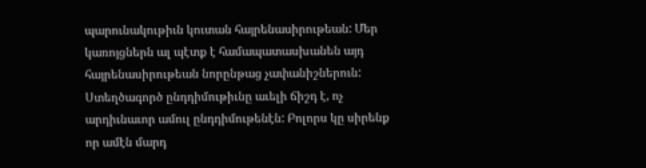պարունակութիւն կուտան հայրենասիրութեան: Մեր կառոյցներն ալ պէտք է համապատասխանեն այդ հայրենասիրութեան նորընթաց չափանիշներուն: Ստեղծագործ ընդդիմութիւնը աւելի ճիշդ է, ոչ արդիւնաւոր ամուլ ընդդիմութենէն: Բոլորս կը սիրենք որ ամէն մարդ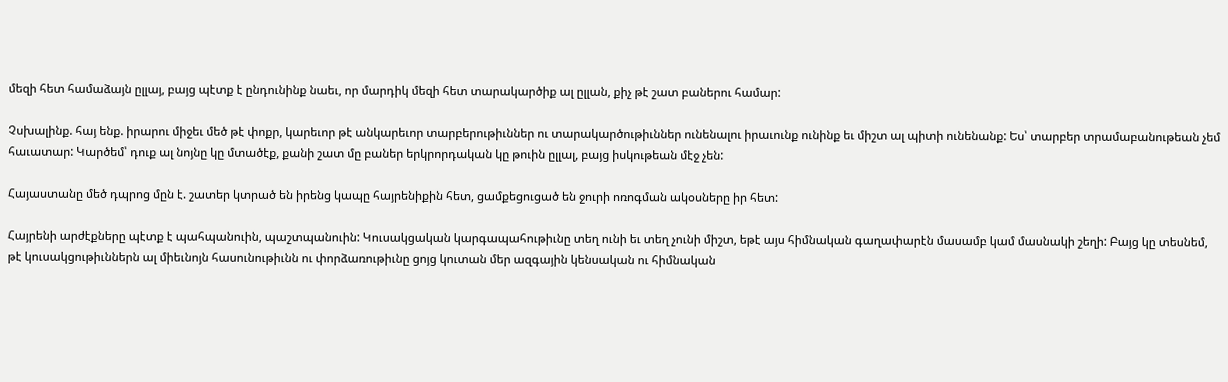մեզի հետ համաձայն ըլլայ, բայց պէտք է ընդունինք նաեւ, որ մարդիկ մեզի հետ տարակարծիք ալ ըլլան, քիչ թէ շատ բաներու համար:

Չսխալինք. հայ ենք. իրարու միջեւ մեծ թէ փոքր, կարեւոր թէ անկարեւոր տարբերութիւններ ու տարակարծութիւններ ունենալու իրաւունք ունինք եւ միշտ ալ պիտի ունենանք: Ես՝ տարբեր տրամաբանութեան չեմ հաւատար: Կարծեմ՝ դուք ալ նոյնը կը մտածէք, քանի շատ մը բաներ երկրորդական կը թուին ըլլալ, բայց իսկութեան մէջ չեն:

Հայաստանը մեծ դպրոց մըն է. շատեր կտրած են իրենց կապը հայրենիքին հետ, ցամքեցուցած են ջուրի ոռոգման ակօսները իր հետ:

Հայրենի արժէքները պէտք է պահպանուին, պաշտպանուին: Կուսակցական կարգապահութիւնը տեղ ունի եւ տեղ չունի միշտ, եթէ այս հիմնական գաղափարէն մասամբ կամ մասնակի շեղի: Բայց կը տեսնեմ, թէ կուսակցութիւններն ալ միեւնոյն հասունութիւնն ու փորձառութիւնը ցոյց կուտան մեր ազգային կենսական ու հիմնական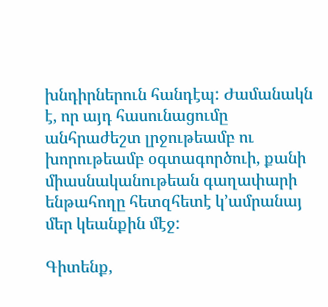խնդիրներուն հանդէպ: Ժամանակն է, որ այդ հասունացումը անհրաժեշտ լրջութեամբ ու խորութեամբ օգտագործուի, քանի միասնականութեան գաղափարի ենթահողը հետզհետէ կ’ամրանայ մեր կեանքին մէջ:

Գիտենք,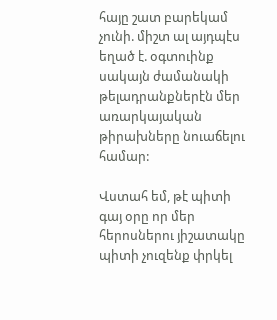հայը շատ բարեկամ չունի. միշտ ալ այդպէս եղած է. օգտուինք սակայն ժամանակի թելադրանքներէն մեր առարկայական թիրախները նուաճելու համար:

Վստահ եմ, թէ պիտի գայ օրը որ մեր հերոսներու յիշատակը պիտի չուզենք փրկել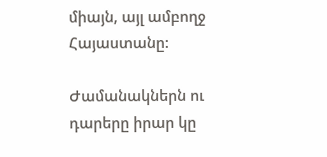միայն, այլ ամբողջ Հայաստանը:

Ժամանակներն ու դարերը իրար կը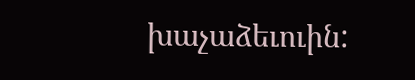խաչաձեւուին: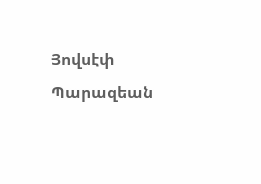Յովսէփ Պարազեան